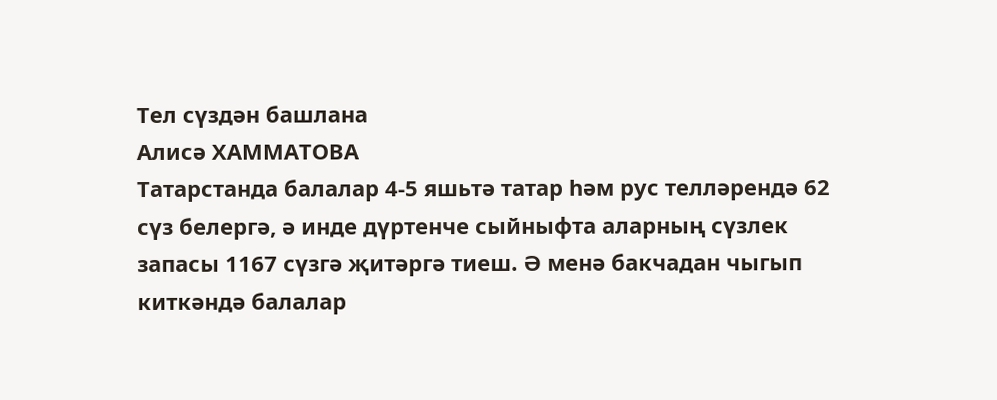Тел сүздән башлана
Алисә ХАММАТОВА
Татарстанда балалар 4-5 яшьтә татар һәм рус телләрендә 62 сүз белергә, ә инде дүртенче сыйныфта аларның сүзлек запасы 1167 сүзгә җитәргә тиеш. Ә менә бакчадан чыгып киткәндә балалар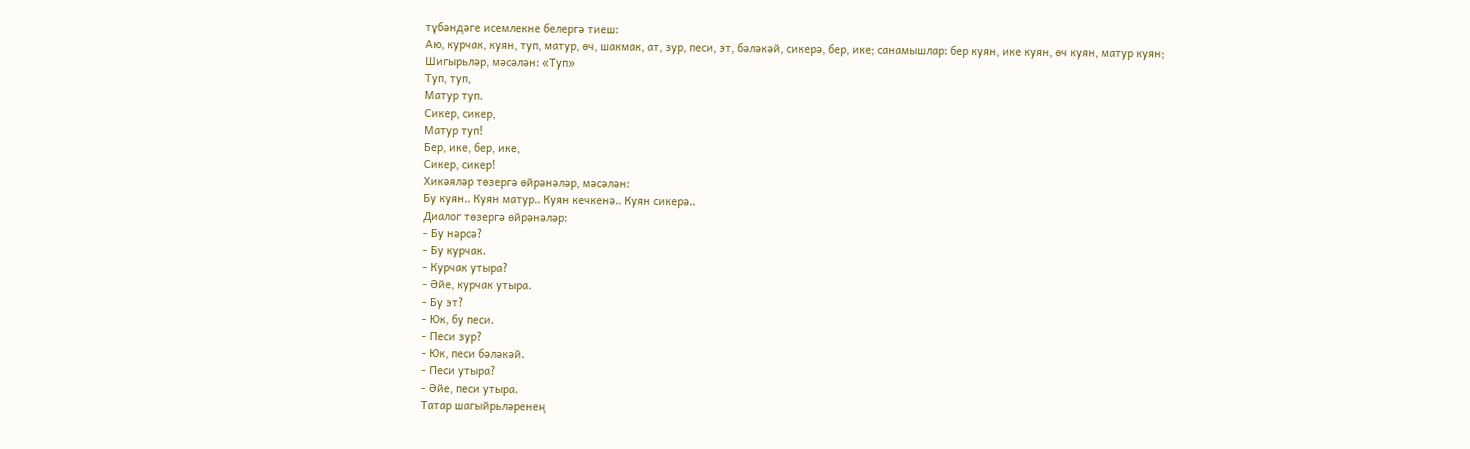түбәндәге исемлекне белергә тиеш:
Аю, курчак, куян, туп, матур, өч, шакмак, ат, зур, песи, эт, бәләкәй, сикерә, бер, ике; санамышлар: бер куян, ике куян, өч куян, матур куян;
Шигырьләр, мәсәлән: «Туп»
Туп, туп,
Матур туп.
Сикер, сикер,
Матур туп!
Бер, ике, бер, ике,
Сикер, сикер!
Хикәяләр төзергә өйрәнәләр, мәсәлән:
Бу куян.. Куян матур.. Куян кечкенә.. Куян сикерә..
Диалог төзергә өйрәнәләр:
- Бу нәрсә?
- Бу курчак.
- Курчак утыра?
- Әйе, курчак утыра.
- Бу эт?
- Юк, бу песи.
- Песи зур?
- Юк, песи бәләкәй.
- Песи утыра?
- Әйе, песи утыра.
Татар шагыйрьләренең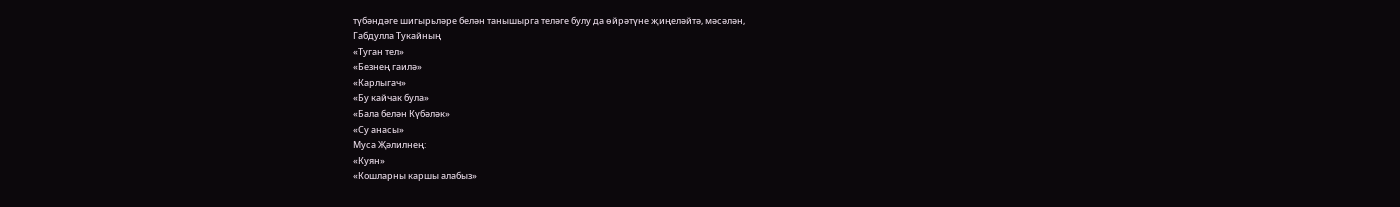түбәндәге шигырьләре белән танышырга теләге булу да өйрәтүне җиңеләйтә, мәсәлән,
Габдулла Тукайның
«Туган тел»
«Безнең гаилә»
«Карлыгач»
«Бу кайчак була»
«Бала белән Күбәләк»
«Су анасы»
Муса Җәлилнең:
«Куян»
«Кошларны каршы алабыз»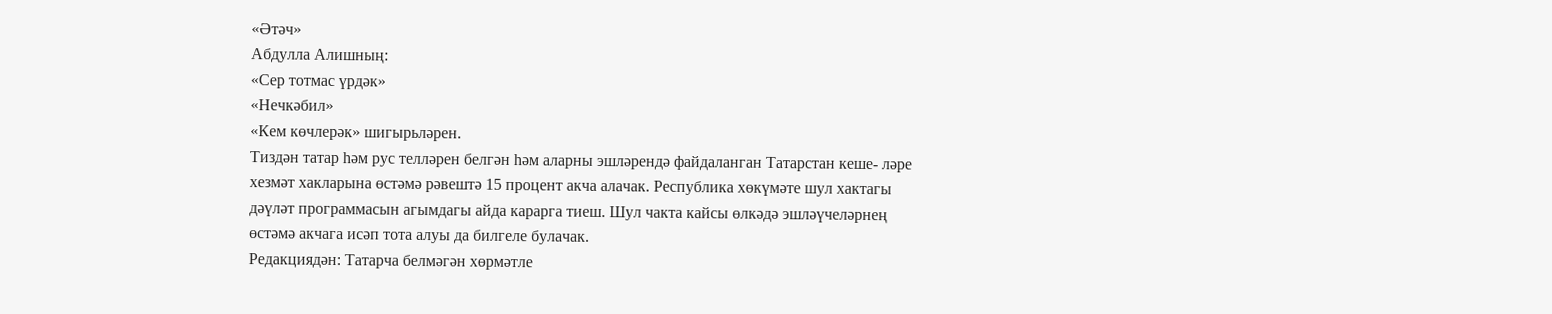«Әтәч»
Абдулла Алишның:
«Сер тотмас үрдәк»
«Нечкәбил»
«Кем көчлерәк» шигырьләрен.
Тиздән татар һәм рус телләрен белгән һәм аларны эшләрендә файдаланган Татарстан кеше- ләре хезмәт хакларына өстәмә рәвештә 15 процент акча алачак. Республика хөкүмәте шул хактагы дәүләт программасын агымдагы айда карарга тиеш. Шул чакта кайсы өлкәдә эшләүчеләрнең өстәмә акчага исәп тота алуы да билгеле булачак.
Редакциядән: Татарча белмәгән хөрмәтле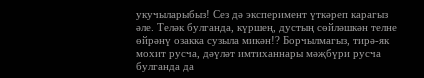укучыларыбыз! Сез дә эксперимент үткәреп карагыз әле. Теләк булганда, күршең, дустың сөйләшкән телне өйрәнү озакка сузыла микән!? Борчылмагыз, тирә-як мохит русча, дәүләт имтиханнары мәҗбүри русча булганда да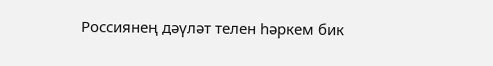Россиянең дәүләт телен һәркем бик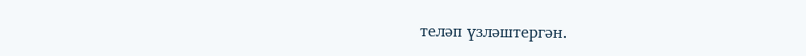теләп үзләштергән.